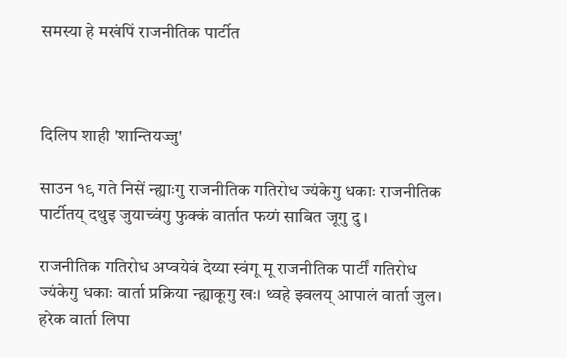समस्या हे मखंपिं राजनीतिक पार्टीत



दिलिप शाही 'शान्तियज्जु'

साउन १९ गते निसें न्ह्याःगु राजनीतिक गतिरोध ज्यंकेगु धकाः राजनीतिक पार्टीतय् दथुइ जुयाच्वंगु फुक्कं वार्तात फय्गं साबित जूगु दु ।

राजनीतिक गतिरोध अप्वयेवं देय्या स्वंगू मू राजनीतिक पार्टीं गतिरोध ज्यंकेगु धकाः वार्ता प्रक्रिया न्ह्याकूगु खः। थ्वहे झ्वलय् आपालं वार्ता जुल। हरेक वार्ता लिपा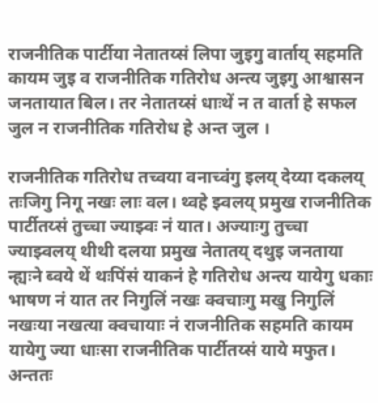राजनीतिक पार्टीया नेतातय्सं लिपा जुइगु वार्ताय् सहमति कायम जुइ व राजनीतिक गतिरोध अन्त्य जुइगु आश्वासन जनतायात बिल। तर नेतातय्सं धाःथें न त वार्ता हे सफल जुल न राजनीतिक गतिरोध हे अन्त जुल ।

राजनीतिक गतिरोध तच्वया वनाच्वंगु इलय् देय्या दकलय् तःजिगु निगू नखः लाः वल। थ्वहे झ्वलय् प्रमुख राजनीतिक पार्टीतय्सं तुच्चा ज्याझ्वः नं यात। अज्याःगु तुच्चा ज्याझ्वलय् थीथी दलया प्रमुख नेतातय् दथुइ जनताया न्ह्यःने ब्वये थें थःपिंसं याकनं हे गतिरोध अन्त्य यायेगु धकाः भाषण नं यात तर निगुलिं नखः क्वचाःगु मखु निगुलिं नखःया नखत्या क्वचायाः नं राजनीतिक सहमति कायम यायेगु ज्या धाःसा राजनीतिक पार्टीतय्सं याये मफुत। अन्ततः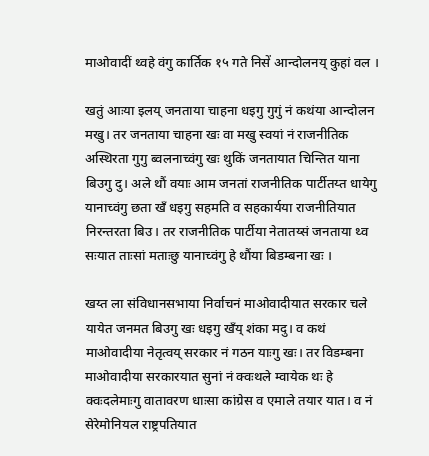माओवादीं थ्वहे वंगु कार्तिक १५ गते निसें आन्दोलनय् कुहां वल ।

खतुं आःया इलय् जनताया चाहना धइगु गुगुं नं कथंया आन्दोलन मखु। तर जनताया चाहना खः वा मखु स्वयां नं राजनीतिक अस्थिरता गुगु ब्वलनाच्वंगु खः थुकिं जनतायात चिन्तित याना बिउगु दु। अले थौं वयाः आम जनतां राजनीतिक पार्टीतय्त धायेगु यानाच्वंगु छता खँ धइगु सहमति व सहकार्यया राजनीतियात निरन्तरता बिउ। तर राजनीतिक पार्टीया नेतातय्सं जनताया थ्व सःयात ताःसां मताःछु यानाच्वंगु हे थौंया बिडम्बना खः ।

खय्त ला संविधानसभाया निर्वाचनं माओवादीयात सरकार चले यायेत जनमत बिउगु खः धइगु खँय् शंका मदु। व कथं माओवादीया नेतृत्वय् सरकार नं गठन याःगु खः। तर विडम्बना माओवादीया सरकारयात सुनां नं क्वःथले म्वायेक थः हे क्वःदलेमाःगु वातावरण धाःसा कांग्रेस व एमाले तयार यात। व नं सेरेमोनियल राष्ट्रपतियात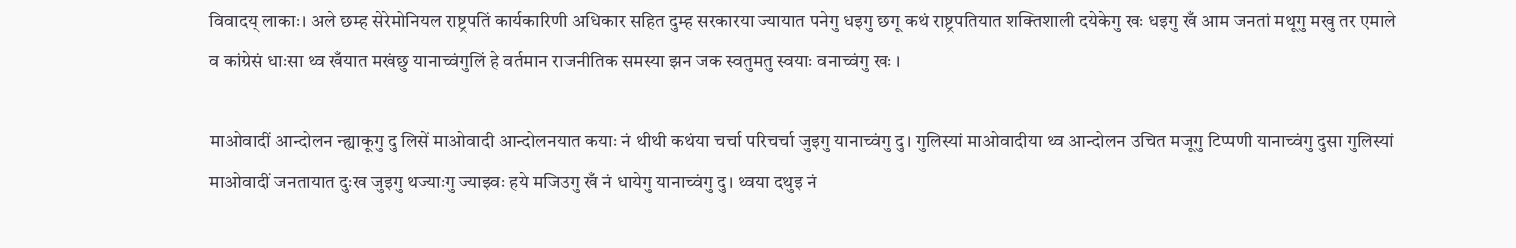विवादय् लाकाः। अले छम्ह सेरेमोनियल राष्ट्रपतिं कार्यकारिणी अधिकार सहित दुम्ह सरकारया ज्यायात पनेगु धइगु छगू कथं राष्ट्रपतियात शक्तिशाली दयेकेगु खः धइगु खँ आम जनतां मथूगु मखु तर एमाले व कांग्रेसं धाःसा थ्व खँयात मखंछु यानाच्वंगुलिं हे वर्तमान राजनीतिक समस्या झन जक स्वतुमतु स्वयाः वनाच्वंगु खः ।

माओवादीं आन्दोलन न्ह्याकूगु दु लिसें माओवादी आन्दोलनयात कयाः नं थीथी कथंया चर्चा परिचर्चा जुइगु यानाच्वंगु दु। गुलिस्यां माओवादीया थ्व आन्दोलन उचित मजूगु टिप्पणी यानाच्वंगु दुसा गुलिस्यां माओवादीं जनतायात दुःख जुइगु थज्याःगु ज्याझ्वः हये मजिउगु खँ नं धायेगु यानाच्वंगु दु। थ्वया दथुइ नं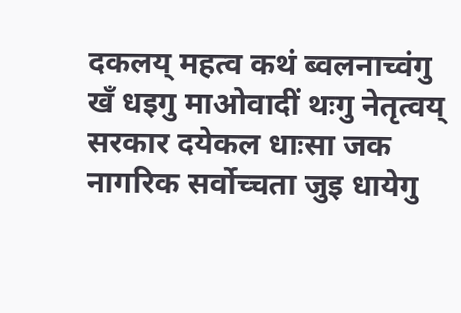दकलय् महत्व कथं ब्वलनाच्वंगु खँ धइगु माओवादीं थःगु नेतृत्वय् सरकार दयेकल धाःसा जक नागरिक सर्वोच्चता जुइ धायेगु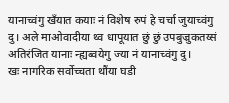यानाच्वंगु खँयात कयाः नं विशेष रुपं हे चर्चा जुयाच्वंगु दु। अले माओवादीया थ्व धापूयात छुं छुं उपबुज्रुकतय्सं अतिरंजित यानाः न्ह्यब्वयेगु ज्या नं यानाच्वंगु दु।
खः नागरिक सर्वोच्चता थौंया घडी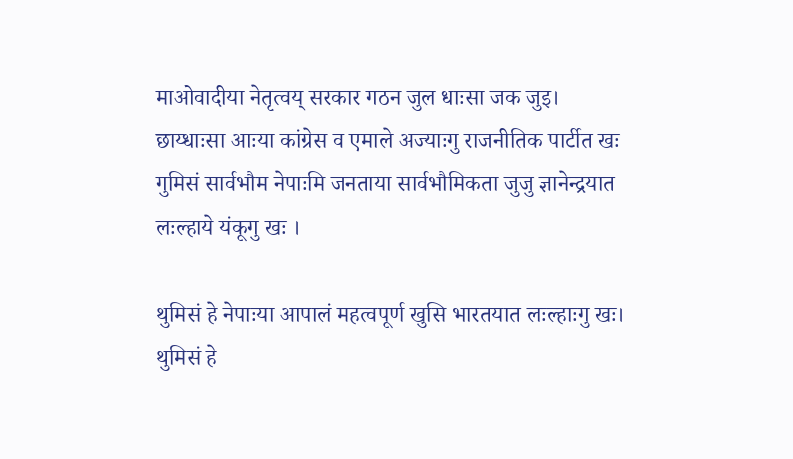माओवादीया नेतृत्वय् सरकार गठन जुल धाःसा जक जुइ। छाय्धाःसा आःया कांग्रेस व एमाले अज्याःगु राजनीतिक पार्टीत खः गुमिसं सार्वभौम नेपाःमि जनताया सार्वभौमिकता जुजु ज्ञानेन्द्रयात लःल्हाये यंकूगु खः ।

थुमिसं हे नेपाःया आपालं महत्वपूर्ण खुसि भारतयात लःल्हाःगु खः। थुमिसं हे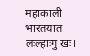महाकाली भारतयात लःल्हाःगु खः।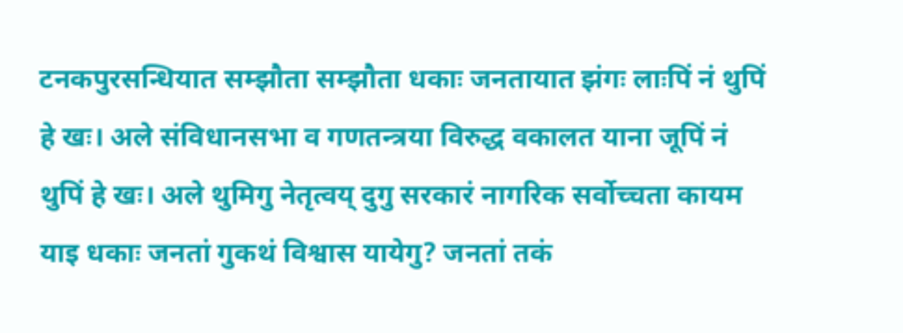टनकपुरसन्धियात सम्झौता सम्झौता धकाः जनतायात झंगः लाःपिं नं थुपिं हे खः। अले संविधानसभा व गणतन्त्रया विरुद्ध वकालत याना जूपिं नं थुपिं हे खः। अले थुमिगु नेतृत्वय् दुगु सरकारं नागरिक सर्वोच्चता कायम याइ धकाः जनतां गुकथं विश्वास यायेगु? जनतां तकं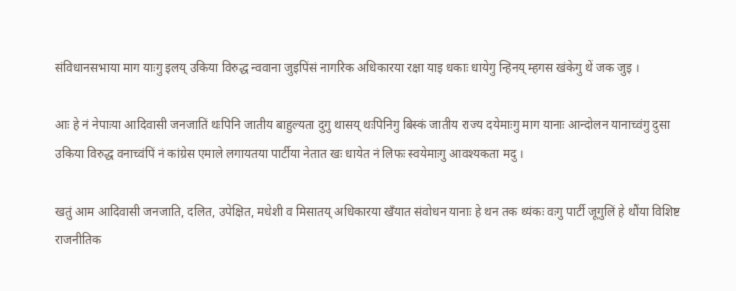संविधानसभाया माग याःगु इलय् उकिया विरुद्ध न्ववाना जुइपिंसं नागरिक अधिकारया रक्षा याइ धकाः धायेगु न्हिनय् म्हगस खंकेगु थें जक जुइ ।

आः हे नं नेपाःया आदिवासी जनजातिं थःपिनि जातीय बाहुल्यता दुगु थासय् थःपिनिगु बिस्कं जातीय राज्य दयेमाःगु माग यानाः आन्दोलन यानाच्वंगु दुसा उकिया विरुद्ध वनाच्वंपिं नं कांग्रेस एमाले लगायतया पार्टीया नेतात खः धायेत नं लिफः स्वयेमाःगु आवश्यकता मदु ।

खतुं आम आदिवासी जनजाति, दलित, उपेक्षित, मधेशी व मिसातय् अधिकारया खँयात संवोधन यानाः हे थन तक थ्यंकः वःगु पार्टी जूगुलिं हे थौंया विशिष्ट राजनीतिक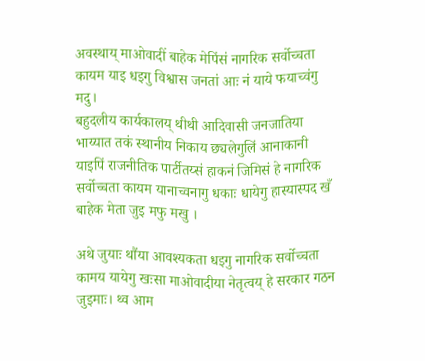अवस्थाय् माओवादीं बाहेक मेपिंसं नागरिक सर्वोच्चता कायम याइ धइगु विश्वास जनतां आः नं याये फयाच्वंगु मदु।
बहुदलीय कार्यकालय् थीथी आदिवासी जनजातिया भाय्यात तकं स्थानीय निकाय छ्यलेगुलिं आनाकानी याइपिं राजनीतिक पार्टीतय्सं हाकनं जिमिसं हे नागरिक सर्वोच्चता कायम यानाच्वनागु धकाः धायेगु हास्यास्पद खँ बाहेक मेता जुइ मफु मखु ।

अथे जुयाः थौंया आवश्यकता धइगु नागरिक सर्वोच्चता कामय यायेगु खःसा माओवादीया नेतृत्वय् हे सरकार गठन जुइमाः। थ्व आम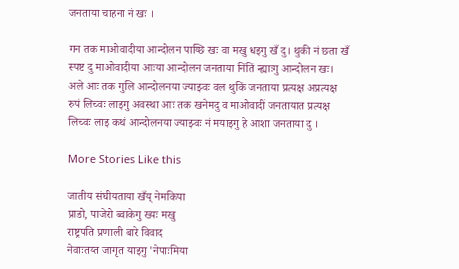जनताया चाहना नं खः ।

गन तक माओवादीया आन्दोलन पाय्छि खः वा मखु धइगु खँ दु। थुकी नं छता खँ स्पष्ट दु माओवादीया आःया आन्दोलन जनताया निंतिं न्ह्याःगु आन्दोलन खः। अले आः तक गुलि आन्दोलनया ज्याझ्वः वल थुकिं जनताया प्रत्यक्ष अप्रत्यक्ष रुपं लिच्वः लाइगु अवस्था आः तक खनेमदु व माओवादीं जनतायात प्रत्यक्ष लिच्वः लाइ कथं आन्दोलनया ज्याझ्वः नं मयाइगु हे आशा जनताया दु ।

More Stories Like this

जातीय संघीयताया खँय् नेमकिपा
प्राडो, पाजेरो ब्वाकेगु ख्यः मखु
राष्ट्रपति प्रणाली बारे विवाद
नेवाःतय्त जागृत याइगु 'नेपाःमिया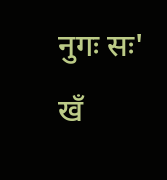नुगः सः'
खँ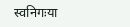स्वनिगःया